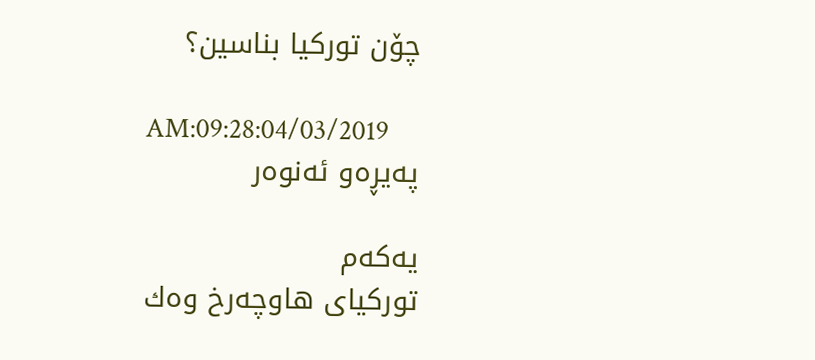چۆن توركیا بناسین؟

AM:09:28:04/03/2019
په‌یڕه‌و ئه‌نوه‌ر

یه‌كه‌م
توركیای هاوچه‌رخ وه‌ك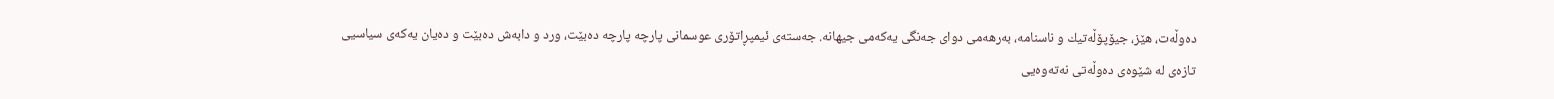ده‌وڵه‌ت، هێز، جیۆپۆڵه‌تیك و ناسنامه‌، به‌رهه‌می دوای جه‌نگی یه‌كه‌می جیهانه‌. جه‌سته‌ی ئیمپڕاتۆری عوسمانی پارچه‌ پارچه‌ ده‌بێت، ورد و دابه‌ش ده‌بێت و ده‌یان یه‌كه‌ی سیاسیی تازه‌ی له‌ شێوه‌ی ده‌وڵه‌تی نه‌ته‌وه‌یی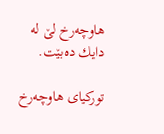هاوچه‌رخ لێ له‌ دایك ده‌بێت.

توركیای هاوچه‌رخ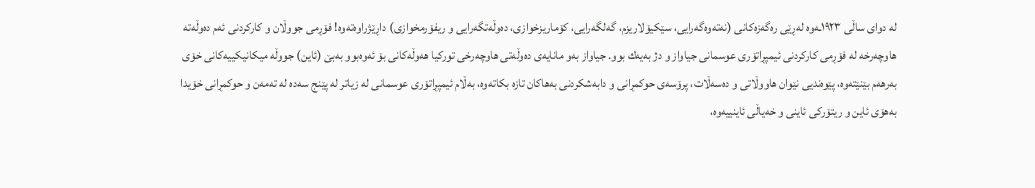له‌ دوای ساڵی ١٩٢٣ـه‌وه‌ له‌ڕێی ره‌گه‌زه‌كانی (نه‌ته‌وه‌گه‌رایی، سێكیۆلاریزم، گه‌لگه‌رایی، كۆماریزخوازی، ده‌وڵه‌تگه‌رایی و ریفۆرمخوازی) داڕێژراوه‌ته‌وه‌! فۆڕمی جووڵان و كاركردنی ئه‌م ده‌وڵه‌ته‌ هاوچه‌رخه‌ له‌ فۆڕمی كاركردنی ئیمپڕاتۆری عوسمانی جیاواز و دژ به‌یه‌ك بوو. جیاواز به‌و مانایه‌ی ده‌وڵه‌تی هاوچه‌رخی توركیا هه‌وڵه‌كانی بۆ ئه‌وه‌بوو به‌بێ (ئاین) جووڵه‌ میكانیكییه‌كانی خۆی به‌رهه‌م بێنێته‌وه‌، پێوه‌ندیی نێوان هاووڵاتی و ده‌سه‌ڵات، پرۆسه‌ی حوكمڕانی و دابه‌شكردنی به‌هاكان تازه‌ بكاته‌وه‌، به‌ڵام ئیمپڕاتۆری عوسمانی له‌ زیاتر له‌ پێنج سه‌ده‌ له‌ ته‌مه‌ن و حوكمڕانی خۆیدا به‌هۆی ئاین و ریتۆركی ئاینی و خه‌یاڵی ئاینییه‌وه‌،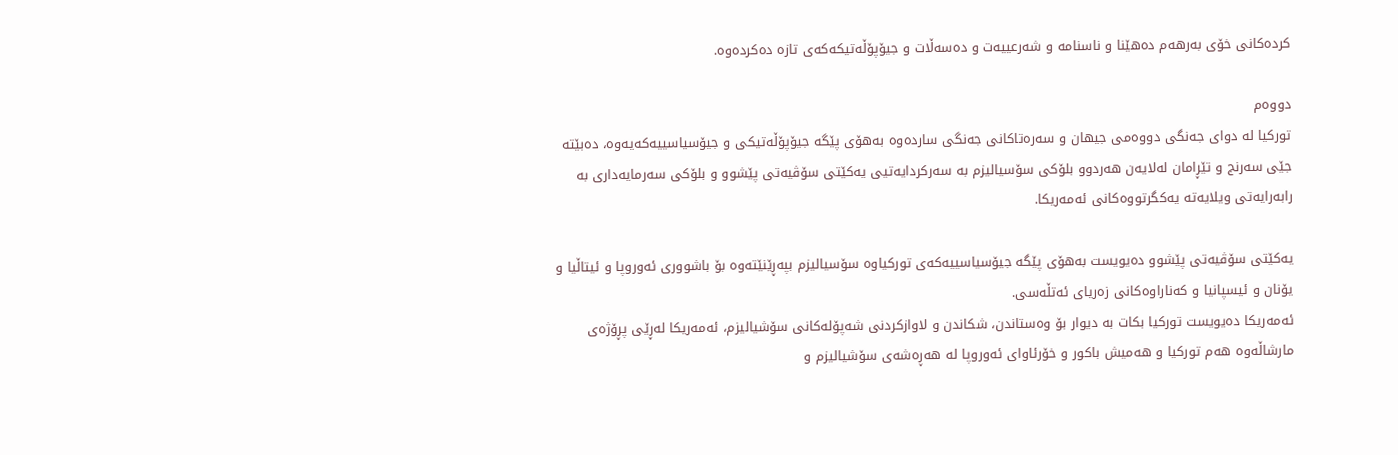كرده‌كانی خۆی به‌رهه‌م ده‌هێنا و ناسنامه‌ و شه‌رعییه‌ت و ده‌سه‌ڵات و جیۆپۆڵه‌تیكه‌كه‌ی تازه‌ ده‌كرده‌وه‌.

دووه‌م
توركیا له‌ دوای جه‌نگی دووه‌می جیهان و سه‌ره‌تاكانی جه‌نگی سارده‌وه‌ به‌هۆی پێگه‌ جیۆپۆڵه‌تیكی و جیۆسیاسییه‌كه‌یه‌وه‌، ده‌بێته‌ جێی سه‌رنج و تێڕامان له‌لایه‌ن هه‌ردوو بلۆكی سۆسیالیزم به‌ سه‌ركردایه‌تیی یه‌كێتی سۆڤیه‌تی پێشوو و بلۆكی سه‌رمایه‌داری به‌ رابه‌رایه‌تی ویلایه‌ته‌ یه‌كگرتووه‌كانی ئه‌مه‌ریكا.

یه‌كێتی سۆڤیه‌تی پێشوو ده‌یویست به‌هۆی پێگه‌ جیۆسیاسییه‌كه‌ی توركیاوه‌ سۆسیالیزم بپه‌ڕێنێته‌وه‌ بۆ باشووری ئه‌وروپا و ئیتاڵیا و یۆنان و ئیسپانیا و كه‌ناراوه‌كانی زه‌ریای ئه‌تڵه‌سی.
ئه‌مه‌ریكا ده‌یویست توركیا بكات به‌ دیوار بۆ وه‌ستاندن، شكاندن و لاوازكردنی شه‌پۆله‌كانی سۆشیالیزم، ئه‌مه‌ریكا له‌ڕێی پڕۆژه‌ی مارشاڵه‌وه‌ هه‌م توركیا و هه‌میش باكور و خۆرئاوای ئه‌وروپا له‌ هه‌ڕه‌شه‌ی سۆشیالیزم و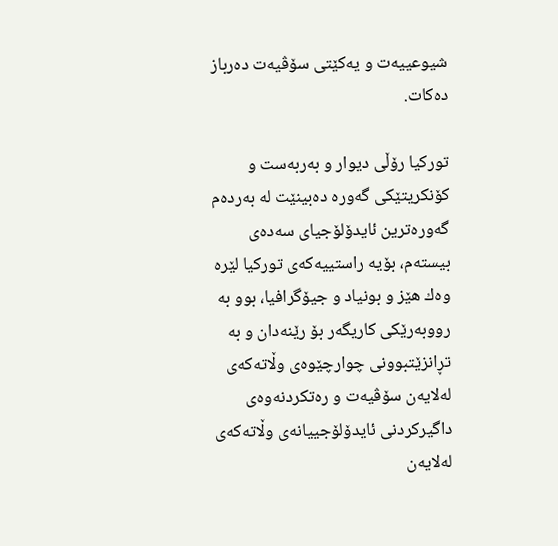شیوعییه‌ت و یه‌كێتی سۆڤیه‌ت ده‌رباز ده‌كات.

توركیا رۆڵی دیوار و به‌ربه‌ست و كۆنكریتێكی گه‌وره‌ ده‌بینێت له‌ به‌رده‌م گه‌وره‌ترین ئایدۆلۆجیای سه‌ده‌ی بیسته‌م، بۆیه‌ راستییه‌كه‌ی توركیا لێره‌ وه‌ك هێز و بونیاد و جیۆگرافیا، بوو به‌ رووبه‌رێكی كاریگه‌ر بۆ رێنه‌دان و به‌ تڕانزێتبوونی چوارچێوه‌ی وڵاته‌كه‌ی له‌لایه‌ن سۆڤیه‌ت و ره‌تكردنه‌وه‌ی داگیركردنی ئایدۆلۆجییانه‌ی وڵاته‌كه‌ی له‌لایه‌ن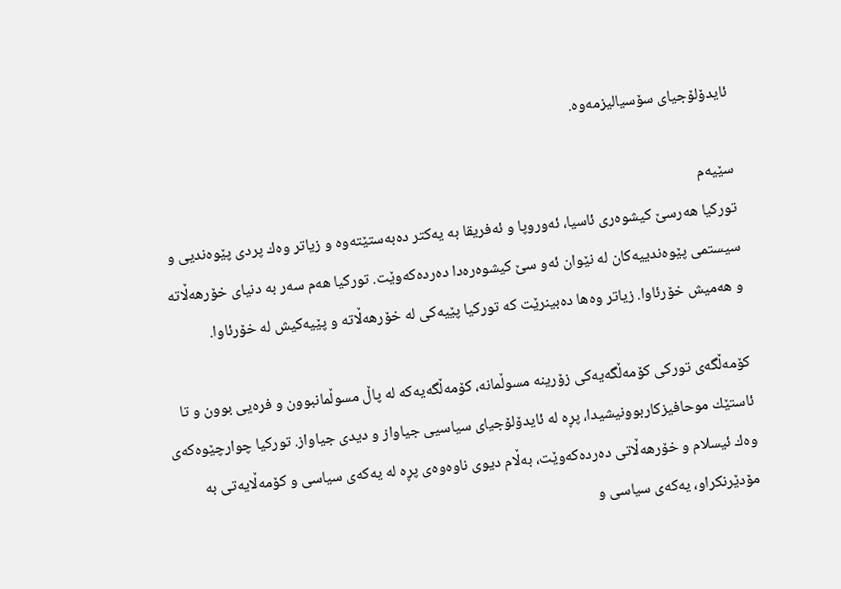ئایدۆلۆجیای سۆسیالیزمه‌وه‌.

سێیه‌م
توركیا هه‌رسێ كیشوه‌ری ئاسیا، ئه‌وروپا و ئه‌فریقا به‌ یه‌كتر ده‌به‌ستێته‌وه‌ و زیاتر وه‌ك پردی پێوه‌ندیی و سیستمی پێوه‌ندییه‌كان له‌ نێوان ئه‌و سێ كیشوه‌ره‌دا ده‌رده‌كه‌وێت. توركیا هه‌م سه‌ر به‌ دنیای خۆرهه‌ڵاته‌ و هه‌میش خۆرئاوا. زیاتر وه‌ها ده‌بینرێت كه‌ توركیا پێیه‌كی له‌ خۆرهه‌ڵاته‌ و پێیه‌كیش له‌ خۆرئاوا.

كۆمه‌ڵگه‌ی توركی كۆمه‌ڵگه‌یه‌كی زۆرینه‌ مسوڵمانه‌، كۆمه‌ڵگه‌یه‌كه‌ له‌ پاڵ مسوڵمانبوون و فره‌یی بوون و تا ئاستێك موحافیزكاربوونیشیدا، پڕه‌ له‌ ئایدۆلۆجیای سیاسیی جیاواز و دیدی جیاواز. توركیا چوارچێوه‌كه‌ی وه‌ك ئیسلام و خۆرهه‌ڵاتی ده‌رده‌كه‌وێت، به‌ڵام دیوی ناوه‌وه‌ی پڕه‌ له‌ یه‌كه‌ی سیاسی و كۆمه‌ڵایه‌تی به‌ مۆدێرنكراو، یه‌كه‌ی سیاسی و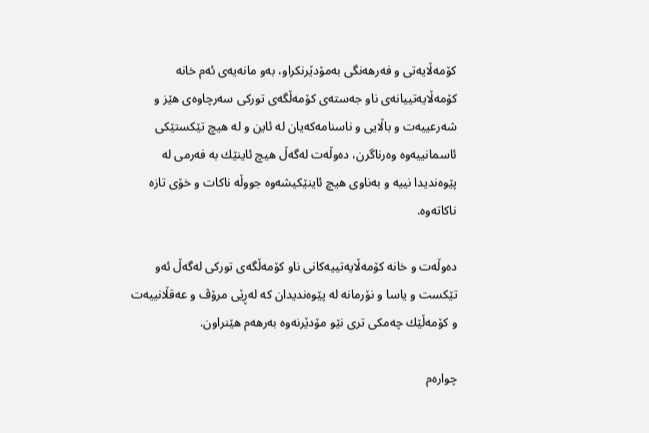كۆمه‌ڵایه‌تی و فه‌رهه‌نگی به‌مۆدێرنكراو، به‌و مانه‌یه‌ی ئه‌م خانه‌ كۆمه‌ڵایه‌تییانه‌ی ناو جه‌سته‌ی كۆمه‌ڵگه‌ی توركی سه‌رچاوه‌ی هێز و شه‌رعییه‌ت و باڵایی و ناسنامه‌كه‌یان له‌ ئاین و له‌ هیچ تێكستێكی ئاسمانییه‌وه‌ وه‌رناگرن، ده‌وڵه‌ت له‌گه‌ڵ هیچ ئاینێك به‌ فه‌رمی له‌ پێوه‌ندیدا نییه‌ و به‌ناوی هیچ ئاینێكیشه‌وه‌ جووڵه‌ ناكات و خۆی تازه‌ ناكاته‌وه‌.

ده‌وڵه‌ت و خانه‌ كۆمه‌ڵایه‌تییه‌كانی ناو كۆمه‌ڵگه‌ی توركی له‌گه‌ڵ ئه‌و تێكست و یاسا و نۆرمانه‌ له‌ پێوه‌ندیدان كه‌ له‌ڕێی مرۆڤ و عه‌قڵانییه‌ت و كۆمه‌ڵێك چه‌مكی تری نێو مۆدێرنه‌وه‌ به‌رهه‌م هێنراون.

چواره‌م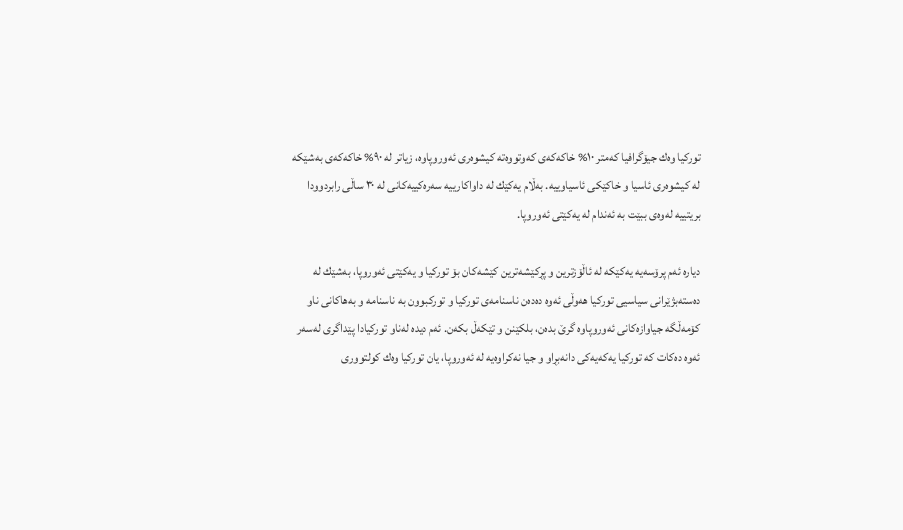توركیا وه‌ك جیۆگرافیا كه‌متر ١٠% خاكه‌كه‌ی كه‌وتووه‌ته‌ كیشوه‌ری ئه‌وروپاوه‌، زیاتر له‌ ٩٠% خاكه‌كه‌ی به‌شێكه‌ له‌ كیشوه‌ری ئاسیا و خاكێكی ئاسیاوییه‌. به‌ڵام یه‌كێك له‌ داواكارییه‌ سه‌ره‌كییه‌كانی له‌ ٣٠ ساڵی رابردوودا بریتییه‌ له‌وه‌ی ببێت به‌ ئه‌ندام له‌ یه‌كێتی ئه‌وروپا.

دیاره‌ ئه‌م پرۆسه‌یه‌ یه‌كێكه‌ له‌ ئاڵۆزترین و پڕكێشه‌ترین كێشه‌كان بۆ توركیا و یه‌كێتی ئه‌وروپا، به‌شێك له‌ ده‌سته‌بژێرانی سیاسیی توركیا هه‌وڵی ئه‌وه‌ ده‌ده‌ن ناسنامه‌ی توركیا و توركبوون به‌ ناسنامه‌ و به‌هاكانی ناو كۆمه‌ڵگه‌ جیاوازه‌كانی ئه‌وروپاوه‌ گرێ بده‌ن، بلكێنن و تێكه‌ڵ بكه‌ن. ئه‌م دیده‌ له‌ناو توركیادا پێداگری له‌سه‌ر ئه‌وه‌ ده‌كات كه‌ توركیا یه‌كه‌یه‌كی دانه‌بڕاو و جیا نه‌كراوه‌یه‌ له‌ ئه‌وروپا، یان توركیا وه‌ك كولتووری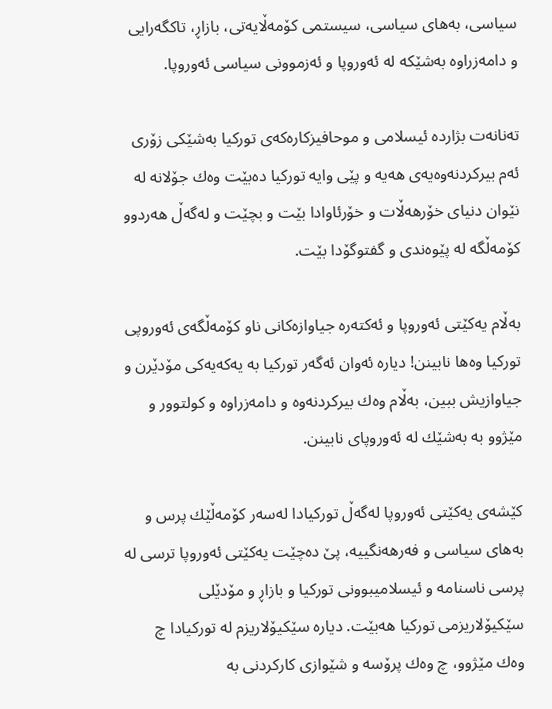سیاسی، به‌های سیاسی، سیستمی كۆمه‌ڵایه‌تی، بازاڕ، تاكگه‌رایی و دامه‌زراوه‌ به‌شێكه‌ له‌ ئه‌وروپا و ئه‌زموونی سیاسی ئه‌وروپا.

ته‌نانه‌ت بژارده‌ ئیسلامی و موحافیزكاره‌كه‌ی توركیا به‌شێكی زۆری ئه‌م بیركردنه‌وه‌یه‌ی هه‌یه‌ و پێی وایه‌ توركیا ده‌بێت وه‌ك جۆلانه‌ له‌ نێوان دنیای خۆرهه‌ڵات و خۆرئاوادا بێت و بچێت و له‌گه‌ڵ هه‌ردوو كۆمه‌ڵگه‌ له‌ پێوه‌ندی و گفتوگۆدا بێت.

به‌ڵام یه‌كێتی ئه‌وروپا و ئه‌كته‌ره‌ جیاوازه‌كانی ناو كۆمه‌ڵگه‌ی ئه‌وروپی توركیا وه‌ها نابینن! دیاره‌ ئه‌وان ئه‌گه‌ر توركیا به‌ یه‌كه‌یه‌كی مۆدێرن و جیاوازیش ببین، به‌ڵام وه‌ك بیركردنه‌وه‌ و دامه‌زراوه‌ و كولتوور و مێژوو به‌ به‌شێك له‌ ئه‌وروپای نابینن.

كێشه‌ی یه‌كێتی ئه‌وروپا له‌گه‌ڵ توركیادا له‌سه‌ر كۆمه‌ڵێك پرس و به‌های سیاسی و فه‌رهه‌نگییه‌، پێ ده‌چێت یه‌كێتی ئه‌وروپا ترسی له‌ پرسی ناسنامه‌ و ئیسلامیبوونی توركیا و بازاڕ و مۆدێلی سێكیۆلاریزمی توركیا هه‌بێت. دیاره‌ سێكیۆلاریزم له‌ توركیادا چ وه‌ك مێژوو، چ وه‌ك پرۆسه‌ و شێوازی كاركردنی به‌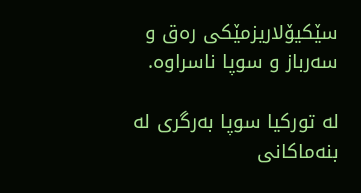سێكیۆلاریزمێكی ره‌ق و سه‌رباز و سوپا ناسراوه‌.

له‌ توركیا سوپا به‌رگری له‌ بنه‌ماكانی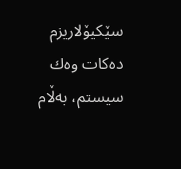سێكیۆلاریزم ده‌كات وه‌ك سیستم، به‌ڵام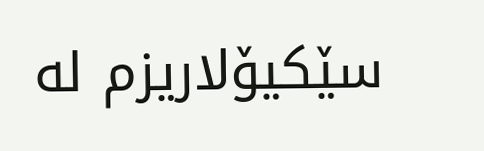سێكیۆلاریزم له‌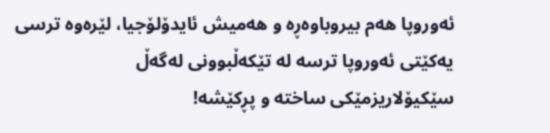ئه‌وروپا هه‌م بیروباوه‌ڕه‌ و هه‌میش ئایدۆلۆجیا، لێره‌وه‌ ترسی یه‌كێتی ئه‌وروپا ترسه‌ له‌ تێكه‌ڵبوونی له‌گه‌ڵ سێكیۆلاریزمێكی ساخته‌ و پڕكێشه‌!